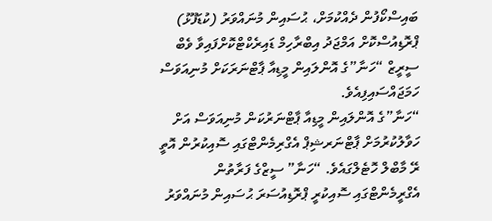ބައިސްކޯފުން ދެއްކުމަށް، ޙުސައިން މުނައްވަރު (ކުޑަފޫޅު) ޕްރޮޑިއުސްކޮށް އަމްޖަދު އިބްރާހިމް ޑައިރެކްޓްކޮށްފައިވާ ވެބް ސީރީޒް “ހަނާ”ގެ އޮންލައިން މީޑިއާ ޕާޓްނަރަކަށް މުނިއަވަސް ހަމަޖައްސައިފިއެވެ.
“ހަނާ”ގެ އޮންލައިން މީޑިއާ ޕާޓްނަރުކަން މުނިއަވަސް އަށް ހަވާލުކުރުމަށް ޕާޓްނަރޝިޕް އެގްރިމެންޓްގައި ސޮއިކުރުން އޮތީ ރޭ މާބްލް ހޮޓެލްގައެވެ. “ހަނާ” ސީޒްގެ ފަރާތުން އެގްރީމެންޓްގައި ސޮއިކުރީ ޕްރޮޑިއުސަރަ ޙުސައިން މުނައްވަރު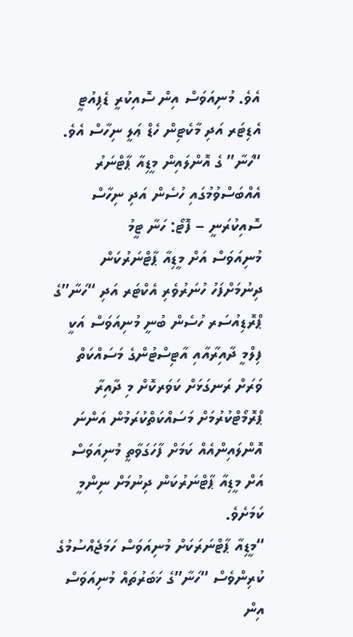އެވެ. މުނިއަވަސް އިން ސޮއިކުރީ ޑެޕިއުޓީ އެޑިޓަރ އަދި މާކެޓިން ހެޑް ޢަލީ ނިހާސް އެވެ.
“ހަނާ” ގެ އޮންލައިން މީޑިއާ ޕާޓްނަރު އެއްބަސްވުމުގައި ހުސެން އަދި ނިހާސް ސޮއިކުރަނީ – ފޮޓޯ: ހަނާ ޓީމު
މުނިއަވަސް އަށް މީޑިއާ ޕާޓްނަރުކަން ދިނުމަށްފަހު ހުނަރުވެރި އެކްޓަރ އަދި “ހަނާ”ގެ ޕްރޮޑިއުސަރ ހުސެން ބުނީ މުނިއަވަސް އަކީ ފިލްމީ ދާއިރާއާއި އާޓިސްޓުންގެ މަސައްކަތް ވަރަށް ރަނގަޅަށް ކަވަރކޮށް މި ދާއިރާ ޕްރޮމޯޓްކުރުމަށް މަސައްކަތްކުރަމުން އަންނަ އޮންލައިންއެއް ކަމަށް ފާހަގަވާތީ މުނިއަވަސް އަށް މީޑިއާ ޕާޓްނަރުކަން ދިނުމަށް ނިންމީ ކަމަށެވެ.
“މީޑިއާ ޕާޓްނަރަކަށް މުނިއަވަސް ހަމަޖެއްސުމުގެ ކުރިންވެސް “ހަނާ”ގެ ޚަބަރުތައް މުނިއަވަސް އިން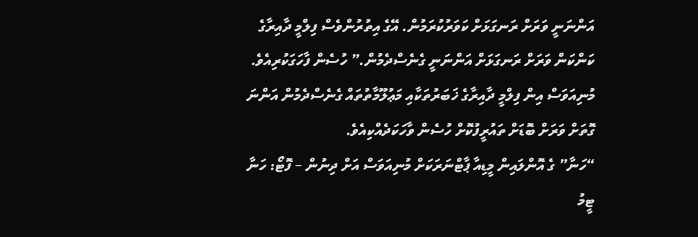އަންނަނީ ވަރަށް ރަނގަޅަށް ކަވަރުކުރަމުން. އޭގެ އިތުރުންވެސް ފިލްމީ ދާއިރާގެ ކަންކަން ވަރަށް ރަނގަޅަށް އަންނަނީ ގެނެސްދެމުން.” ހުސެން ފާހަގަކުރިއެވެ.
މުނިއަވަސް އިން ފިލްމީ ދާއިރާގެ ޚަބަރުތަކާއި މަޢުލޫމާތުތައް ގެނެސްދެމުން އަންނަ ގޮތަށް ވަރަށް ބޮޑަށް ތައުރީފުކޮށް ހުސެން ވާހަކަދެއްކިއެވެ.
“ހަނާ” ގެ އޮންލައިން މީޑިއާ ޕާޓްނަރަކަށް މުނިއަވަސް އަށް ދިނުން – ފޮޓޯ: ހަނާ ޓީމު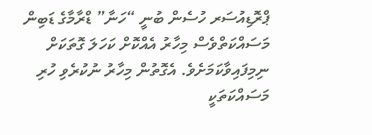ޕްރޮޑިއުސަރ ހުސެން ބުނީ “ހަނާ” ޑްރާމާގެ ޑަބިން މަސައްކަތްވެސް މިހާރު އެއްކޮށް ކަހަލަ ގޮތަކަށް ނިމިފައިވާކަމަށެވެ. އެގޮތުން މިހާރު ނުކުރެވި ހުރި މަސައްކަތަކީ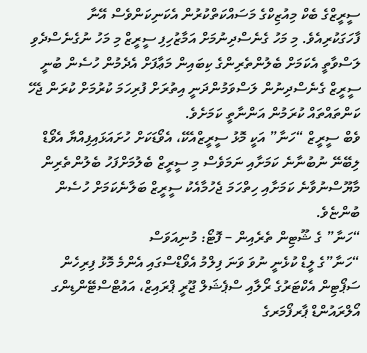ސީރީޒްގެ ބެކް މިއުޒިކްގެ މަސައްކަތްކުރުން އެކަނިކަންވެސް އޭނާ ފާހަގަކުރިއެވެ. މި މަހު ގެނެސްދިނުމަށް އަމާޒުހިފި ސީރީޒް މި މަހު ނުގެނެސްދެވި ލަސްވާތީ އެކަމަށް ބެލުންތެރިންގެ ކިބައިން މަޢާފަށް އެދެމުން ހުސެން ބުނީ ސީރީޒް ގެނެސްދިނުން ލަސްވަމުންދަނީ އިތުރަށް ފުރިހަމަ ކުރުމަށް ކުރަން ޖެހޭ ކަންތައްތައް ކުރަމުން އަންނާތީ ކަމަށެވެ.
ވެބް ސީރީޒް “ހަނާ” އަކީ މޮޅު ސީރީޒްއެކޭ، އެވޯޑަކަށް ހުށައަޅައިފިއްޔާ އެވޯޑް ލިބޭނޭ ނުބުނާނެ ކަމަށާއި ނަމަވެސް މި ސީރީޒް ބެލުމަށްފަހު ބެލުންތެރިން މާޔޫސްނުވާނެ ކަމަށާއި ހިތްހަމަ ޖެހުމާއެކު ސީރީޒް ބަލާނެކަމަށް ހުސެން ބުންޏެވެ.
“ހަނާ” ގެ ޝޫޓިން ތެރެއިން – ފޮޓޯ: މުނިއަވަސް
“ހަނާ”ގެ ލީޑް ކުޅެނީ ނުވަ ވަނަ ފިލްމު އެވޯޑްސްގައި އެންމެ މޮޅު ފިރިހެން ސަޕޯޓިން އެކްޓަރުގެ ރޯލާއި ސްޕެޝަލް ޖޫރީ ޕްރައިޒް، އައުޓްސްޓޭންޑިންގ އޯލްރައުންޑް ޕާރފޯމަރގެ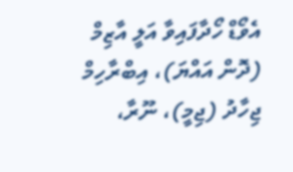އެވޯޑް ހޯދާފައިވާ އަލީ އާޒިމް (ދޮން އައްޔަ)، އިބްރާހިމް ޖިހާދު (ޖިމީ)، ނޫރާ،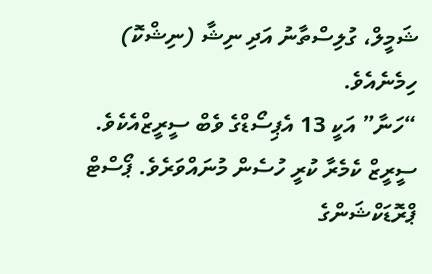ޝަމީލް، ގުލިސްތާނު އަދި ނިޝާ (ނިޝްކޮ) ހިމެނެއެވެ.
“ހަނާ” އަކީ 13 އެޕިސޯޑްގެ ވެބް ސީރީޒްއެކެވެ. ސީރީޒް ކެމެރާ ކުރީ ހުސެން މުނައްވަރެވެ. ޕޯސްޓް ޕްރޮޑަކްޝަންގެ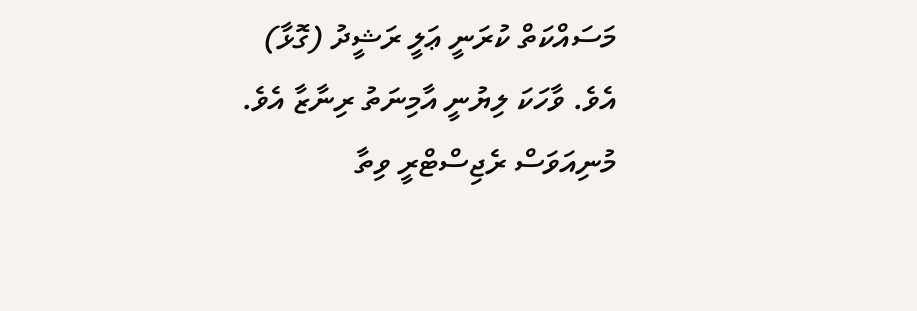މަސައްކަތް ކުރަނީ ޢަލީ ރަޝީދު (ގޮޅާ) އެވެ. ވާހަކަ ލިޔުނީ އާމިނަތު ރިނާޒާ އެވެ.
މުނިއަވަސް ރެޖިސްޓްރީ ވިތާ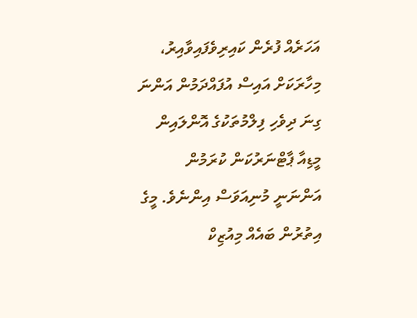އަހަރެއް ފުރެން ކައިރިވެފައިވާއިރު، މިހާރަކަށް އައިސް އުފައްދަމުން އަންނަ ގިނަ ދިވެހި ފިލްމުތަކުގެ އޮންލައިން މީޑިއާ ޕާޓްނަރުކަން ކުރަމުން އަންނަނީ މުނިއަވަސް އިންނެވެ. މީގެ އިތުރުން ބައެއް މިއުޒިކް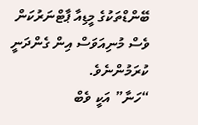ބޭންޑްތަކުގެ މީޑިއާ ޕާޓްނަރުކަން ވެސް މުނިއަވަސް އިން ގެންދަނީ ކުރަމުންނެވެ.
“ހަނާ” އަކީ ވެބް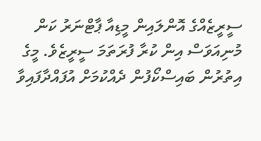ސީރީޒެއްގެ އޮންލައިން މީޑިއާ ޕާޓްނަރު ކަން މުނިއަވަސް އިން ކުރާ ފުރަތަމަ ސީރީޒެވެ. މީގެ އިތުރުން ބައިސްކޯފުން ދެއްކުމަށް އުފައްދާފައިވާ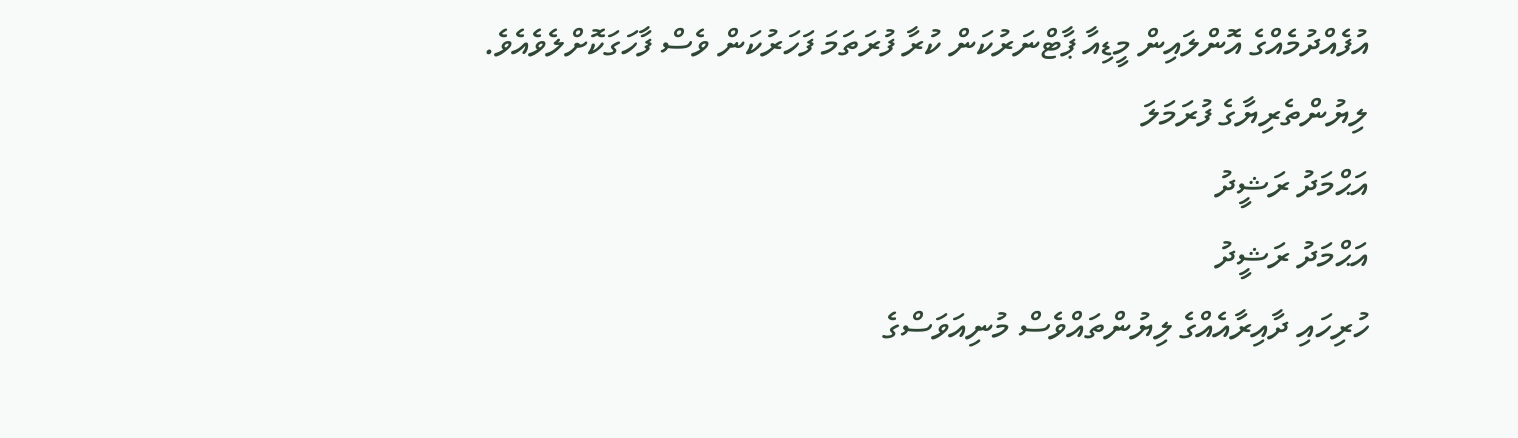އުފެއްދުމެއްގެ އޮންލައިން މީޑިއާ ޕާޓްނަރުކަން ކުރާ ފުރަތަމަ ފަހަރުކަން ވެސް ފާހަގަކޮށްލެވެއެވެ.
ލިޔުންތެރިޔާގެ ފުރަމަލަ
އަޙްމަދު ރަޝީދު
އަޙްމަދު ރަޝީދު
ހުރިހައި ދާއިރާއެއްގެ ލިޔުންތައްވެސް މުނިއަވަސްގެ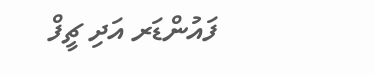ފައުންޑަރ އަދި ޗީފް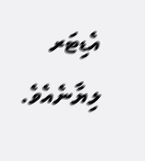އެޑިޓަރ ލިޔާނެއެވެ.